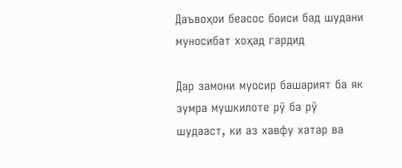Даъвоҳои беасос боиси бад шудани муносибат хоҳад гардид

Дар замони муосир башарият ба як зумра мушкилоте рӯ ба рӯ шудааст, ки аз хавфу хатар ва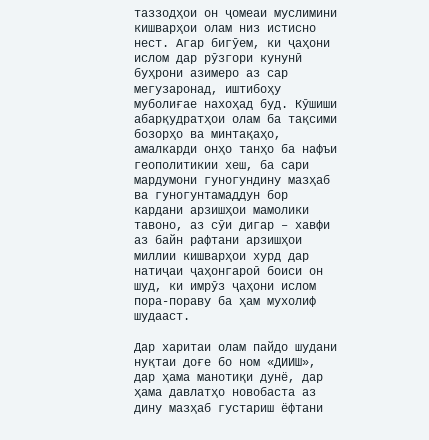таззодҳои он ҷомеаи муслимини кишварҳои олам низ истисно нест. Агар бигӯем, ки ҷаҳони ислом дар рӯзгори кунунӣ буҳрони азимеро аз сар мегузаронад, иштибоҳу муболиғае нахоҳад буд. Кӯшиши абарқудратҳои олам ба тақсими бозорҳо ва минтақаҳо, амалкарди онҳо танҳо ба нафъи геополитикии хеш, ба сари мардумони гуногундину мазҳаб ва гуногунтамаддун бор кардани арзишҳои мамолики тавоно, аз сӯи дигар – хавфи аз байн рафтани арзишҳои миллии кишварҳои хурд дар натиҷаи ҷаҳонгароӣ боиси он шуд, ки имрӯз ҷаҳони ислом пора-пораву ба ҳам мухолиф шудааст.

Дар харитаи олам пайдо шудани нуқтаи доғе бо ном «ДИИШ», дар ҳама манотиқи дунё, дар ҳама давлатҳо новобаста аз дину мазҳаб густариш ёфтани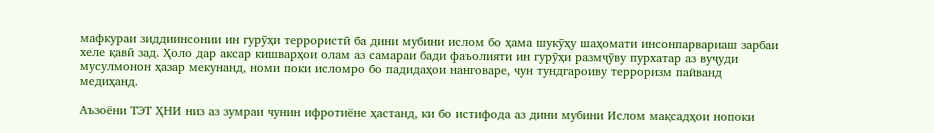мафкураи зиддиинсонии ин гурӯҳи террористӣ ба дини мубини ислом бо ҳама шукӯҳу шаҳомати инсонпарвариаш зарбаи хеле қавӣ зад. Ҳоло дар аксар кишварҳои олам аз самараи бади фаъолияти ин гурӯҳи размҷӯву пурхатар аз вуҷуди мусулмонон ҳазар мекунанд, номи поки исломро бо падидаҳои нанговаре, чун тундгароиву терроризм пайванд медиҳанд.

Аъзоёни ТЭТ ҲНИ низ аз зумраи чунин ифротиёне ҳастанд, ки бо истифода аз дини мубини Ислом мақсадҳои нопоки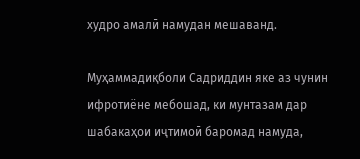худро амалӣ намудан мешаванд.

Муҳаммадиқболи Садриддин яке аз чунин ифротиёне мебошад, ки мунтазам дар шабакаҳои иҷтимоӣ баромад намуда,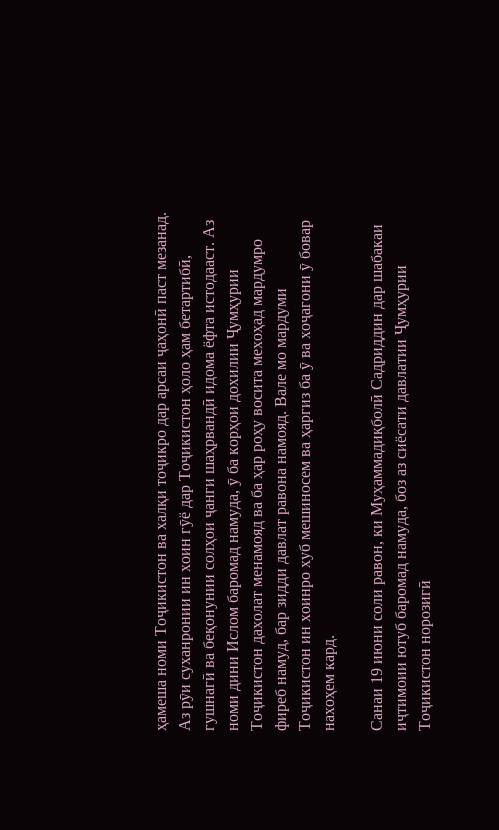ҳамеша номи Тоҷикистон ва халқи тоҷикро дар арсаи ҷаҳонӣ паст мезанад. Аз рӯи суханронии ин хоин гӯё дар Тоҷикистон ҳоло ҳам бетартибӣ, гушнагӣ ва беқонунии солҳои ҷанги шаҳрвандӣ идома ёфта истодааст. Аз номи дини Ислом баромад намуда, ӯ ба корҳои дохилии Ҷумҳурии Тоҷикистон дахолат менамояд ва ба ҳар роҳу восита мехоҳад мардумро фиреб намуд, бар зидди давлат равона намояд. Вале мо мардуми Тоҷикистон ин хоинро хуб мешиносем ва ҳаргиз ба ӯ ва хоҷагони ӯ бовар нахоҳем кард.

Санаи 19 июни соли равон, ки Муҳаммадиқболӣ Садриддин дар шабакаи иҷтимоии ютуб баромад намуда, боз аз сиёсати давлатии Ҷумҳурии Тоҷикистон норозигӣ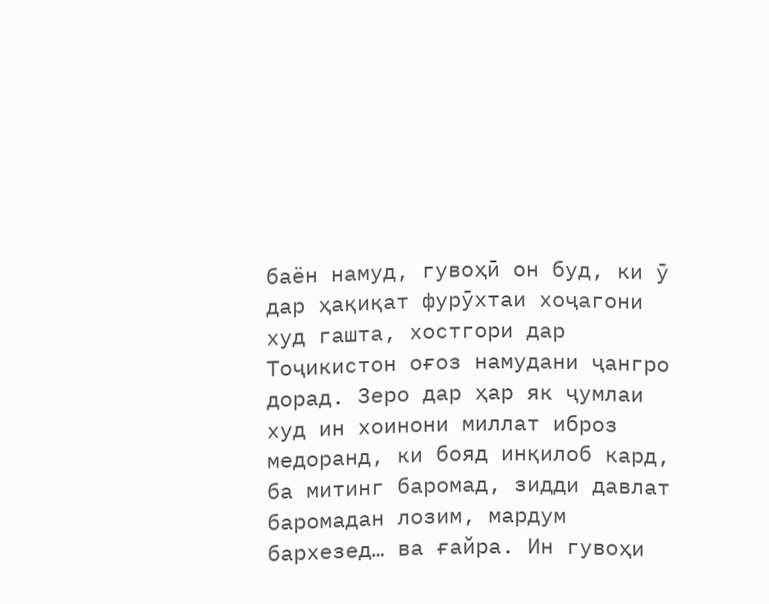баён намуд, гувоҳӣ он буд, ки ӯ дар ҳақиқат фурӯхтаи хоҷагони худ гашта, хостгори дар Тоҷикистон оғоз намудани ҷангро дорад. Зеро дар ҳар як ҷумлаи худ ин хоинони миллат иброз медоранд, ки бояд инқилоб кард, ба митинг баромад, зидди давлат баромадан лозим, мардум бархезед… ва ғайра. Ин гувоҳи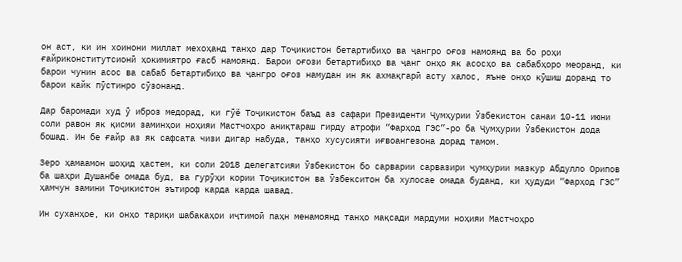он аст, ки ин хоинони миллат мехоҳанд танҳо дар Тоҷикистон бетартибиҳо ва ҷангро оғоз намоянд ва бо роҳи ғайриконститутсионӣ ҳокимиятро ғасб намоянд. Барои оғози бетартибиҳо ва ҷанг онҳо як асосҳо ва сабабҳоро меоранд, ки барои чунин асос ва сабаб бетартибиҳо ва ҷангро оғоз намудан ин як ахмақгарӣ асту халос, яъне онҳо кӯшиш доранд то барои кайк пӯстинро сӯзонанд.

Дар баромади худ ӯ иброз медорад, ки гӯё Тоҷикистон баъд аз сафари Президенти Ҷумҳурии Ӯзбекистон санаи 10-11 июни соли равон як қисми заминҳои ноҳияи Мастчоҳро аниқтараш гирду атрофи “Фарҳод ГЭС”-ро ба Ҷумҳурии Ӯзбекистон дода бошад. Ин бе ғайр аз як сафсата чизи дигар набуда, танҳо хусусияти иғвоангезона дорад тамом.

Зеро ҳамаамон шоҳид ҳастем, ки соли 2018 делегатсияи Ӯзбекистон бо сарварии сарвазири ҷумҳурии мазкур Абдулло Орипов ба шаҳри Душанбе омада буд, ва гурӯҳи кории Тоҷикистон ва Ӯзбекситон ба хулосае омада буданд, ки ҳудуди “Фарҳод ГЭС” ҳамчун замини Тоҷикистон эътироф карда карда шавад.

Ин суханҳое, ки онҳо тариқи шабакаҳои иҷтимоӣ паҳн менамоянд танҳо мақсади мардуми ноҳияи Мастчоҳро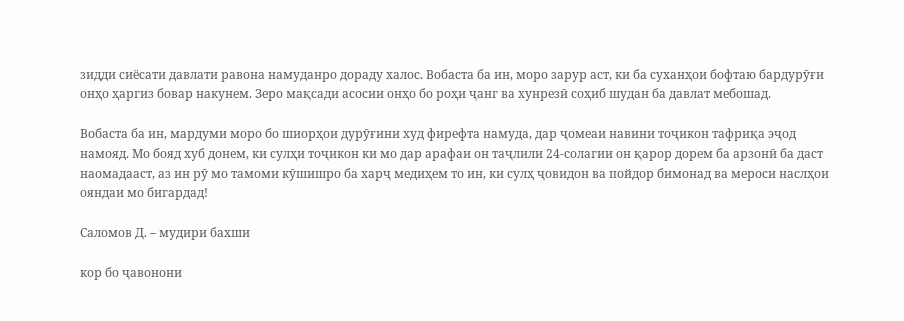зидди сиёсати давлати равона намуданро дораду халос. Вобаста ба ин, моро зарур аст, ки ба суханҳои бофтаю бардурӯғи онҳо ҳаргиз бовар накунем. Зеро мақсади асосии онҳо бо роҳи ҷанг ва хунрезӣ соҳиб шудан ба давлат мебошад.

Вобаста ба ин, мардуми моро бо шиорҳои дурӯғини худ фирефта намуда, дар ҷомеаи навини тоҷикон тафриқа эҷод намояд. Мо бояд хуб донем, ки сулҳи тоҷикон ки мо дар арафаи он таҷлили 24-солагии он қарор дорем ба арзонӣ ба даст наомадааст, аз ин рӯ мо тамоми кӯшишро ба харҷ медиҳем то ин, ки сулҳ ҷовидон ва пойдор бимонад ва мероси наслҳои ояндаи мо бигардад!

Саломов Д. – мудири бахши

кор бо ҷавонони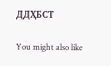ДДҲБСТ

You might also like